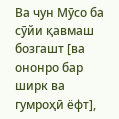Ва чун Мӯсо ба сӯйи қавмаш бозгашт [ва ононро бар ширк ва гумроҳӣ ёфт],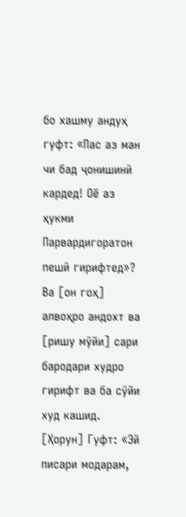бо хашму андуҳ гуфт: «Пас аз ман чи бад ҷонишинӣ кардед! Оё аз ҳукми Парвардигоратон пешӣ гирифтед»? Ва [он гоҳ] алвоҳро андохт ва [ришу мӯйи] сари бародари худро гирифт ва ба сӯйи худ кашид. [Ҳорун] Гуфт: «Эй писари модарам,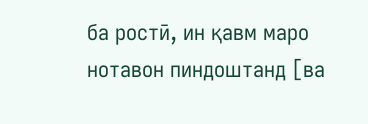ба ростӣ, ин қавм маро нотавон пиндоштанд [ва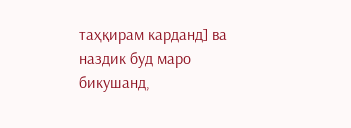таҳқирам карданд] ва наздик буд маро бикушанд,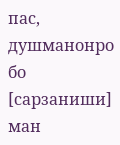пас, душманонро бо [сарзаниши] ман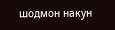шодмон накун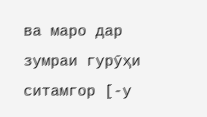ва маро дар зумраи гурӯҳи ситамгор [-у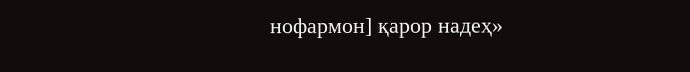нофармон] қарор надеҳ»